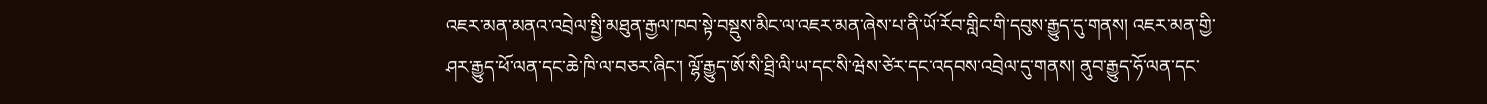འཇར་མན་མནའ་འབྲེལ་སྤྱི་མཐུན་རྒྱལ་ཁབ་སྟེ་བསྡུས་མིང་ལ་འཇར་མན་ཞེས་པ་ནི་ཡོ་རོབ་གླིང་གི་དབུས་རྒྱུད་དུ་གནས། འཇར་མན་གྱི་ཤར་རྒྱུད་ཕོ་ལན་དང་ཆེ་ཁི་ལ་བཅར་ཞིང་། ལྷོ་རྒྱུད་ཨོ་སི་ཐྲི་ལི་ཡ་དང་སི་ཝེས་ཙེར་དང་འདབས་འབྲེལ་དུ་གནས། ནུབ་རྒྱུད་ཧོ་ལན་དང་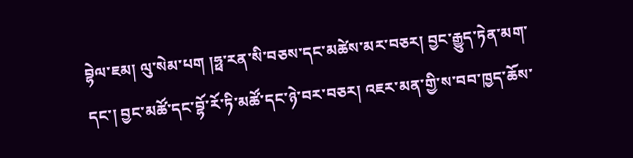བྷེལ་ཇམ། ལུ་སེམ་པག །ཧྥ་རན་སི་བཅས་དང་མཚེས་མར་བཅར། བྱང་རྒྱུད་ཏེན་མག་དང་། བྱང་མཚོ་དང་བྷོ་རོ་ཏི་མཚོ་དང་ཉེ་བར་བཅར། འཇར་མན་གྱི་ས་བབ་ཁྱད་ཆོས་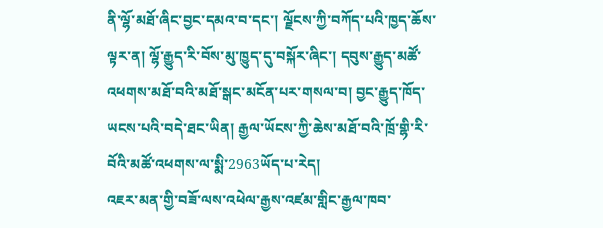ནི་ལྷོ་མཐོ་ཞིང་བྱང་དམའ་བ་དང་། ལྗོངས་ཀྱི་བཀོད་པའི་ཁྱད་ཆོས་ལྟར་ན། ལྷོ་རྒྱུད་རི་བོས་མུ་ཁྱུད་དུ་བསྐོར་ཞིང་། དབུས་རྒྱུད་མཚོ་འཕགས་མཐོ་བའི་མཐོ་སྒང་མངོན་པར་གསལ་བ། བྱང་རྒྱུད་ཁོད་ཡངས་པའི་བདེ་ཐང་ཡིན། རྒྱལ་ཡོངས་ཀྱི་ཆེས་མཐོ་བའི་ཁྲོ་གྷི་རི་བོའི་མཚོ་འཕགས་ལ་སྨི་2963ཡོད་པ་རེད།
འཇར་མན་གྱི་བཟོ་ལས་འཕེལ་རྒྱས་འཛམ་གླིང་རྒྱལ་ཁབ་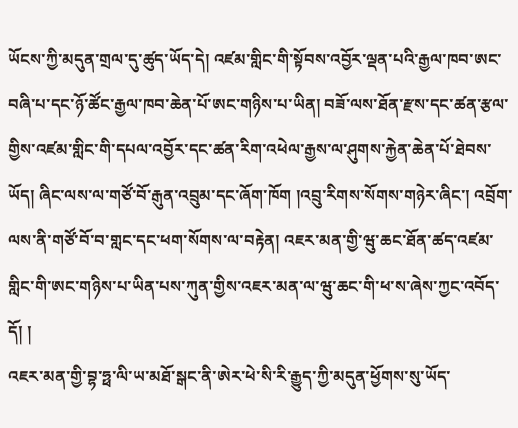ཡོངས་ཀྱི་མདུན་གྲལ་དུ་ཚུད་ཡོད་དེ། འཛམ་གླིང་གི་སྟོབས་འབྱོར་ལྡན་པའི་རྒྱལ་ཁབ་ཨང་བཞི་པ་དང་ཉོ་ཚོང་རྒྱལ་ཁབ་ཆེན་པོ་ཨང་གཉིས་པ་ཡིན། བཟོ་ལས་ཐོན་རྫས་དང་ཚན་རྩལ་གྱིས་འཛམ་གླིང་གི་དཔལ་འབྱོར་དང་ཚན་རིག་འཕེལ་རྒྱས་ལ་ཤུགས་རྐྱེན་ཆེན་པོ་ཐེབས་ཡོད། ཞིང་ལས་ལ་གཙོ་བོ་རྒུན་འབྲུམ་དང་ཞོག་ཁོག །འབྲུ་རིགས་སོགས་གཉེར་ཞིང་། འབྲོག་ལས་ནི་གཙོ་བོ་བ་གླང་དང་ཕག་སོགས་ལ་བརྟེན། འཇར་མན་གྱི་ཝུ་ཆང་ཐོན་ཚད་འཛམ་གླིང་གི་ཨང་གཉིས་པ་ཡིན་པས་ཀུན་གྱིས་འཇར་མན་ལ་ཝུ་ཆང་གི་ཕ་ས་ཞེས་ཀྱང་འབོད་དོ། །
འཇར་མན་གྱི་བྷ་ཧྥ་ལི་ཡ་མཐོ་སྒང་ནི་ཨེར་ཕེ་སི་རི་རྒྱུད་ཀྱི་མདུན་ཕྱོགས་སུ་ཡོད་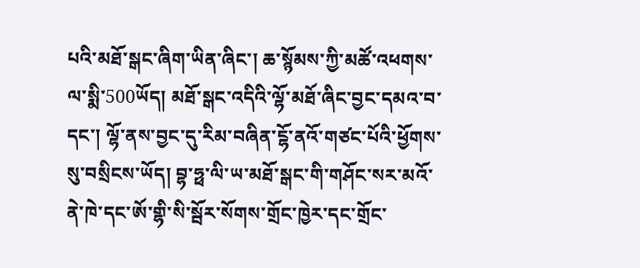པའི་མཐོ་སྒང་ཞིག་ཡིན་ཞིང་། ཆ་སྙོམས་ཀྱི་མཚོ་འཕགས་ལ་སྨི་500ཡོད། མཐོ་སྒང་འདིའི་ལྷོ་མཐོ་ཞིང་བྱང་དམའ་བ་དང་། ལྷོ་ནས་བྱང་དུ་རིམ་བཞིན་ངྷོ་ནའོ་གཙང་པོའི་ཕྱོགས་སུ་བསྲིངས་ཡོད། བྷ་ཧྥ་ལི་ཡ་མཐོ་སྒང་གི་གཤོང་སར་མའོ་ནེ་ཁེ་དང་ཨོ་གྷི་སི་སྦོར་སོགས་གྲོང་ཁྱེར་དང་གྲོང་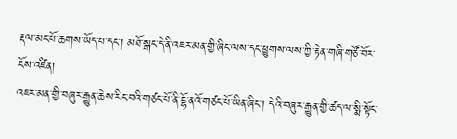རྡལ་མང་པོ་ཆགས་ཡོད་པ་དང་། མཐོ་སྒང་དེ་ནི་འཇར་མན་གྱི་ཞིང་ལས་དང་ཕྱུགས་ལས་ཀྱི་རྟེན་གཞི་གཙོ་བོར་ངོས་འཛིན།
འཇར་མན་གྱི་བཞུར་རྒྱུན་ཆེས་རིང་བའི་གཙང་པོ་ནི་ངྷོ་ནའོ་གཙང་པོ་ཡིན་ཞིང་། དེའི་བཞུར་རྒྱུན་གྱི་ཚད་ལ་སྨི་སྟོང་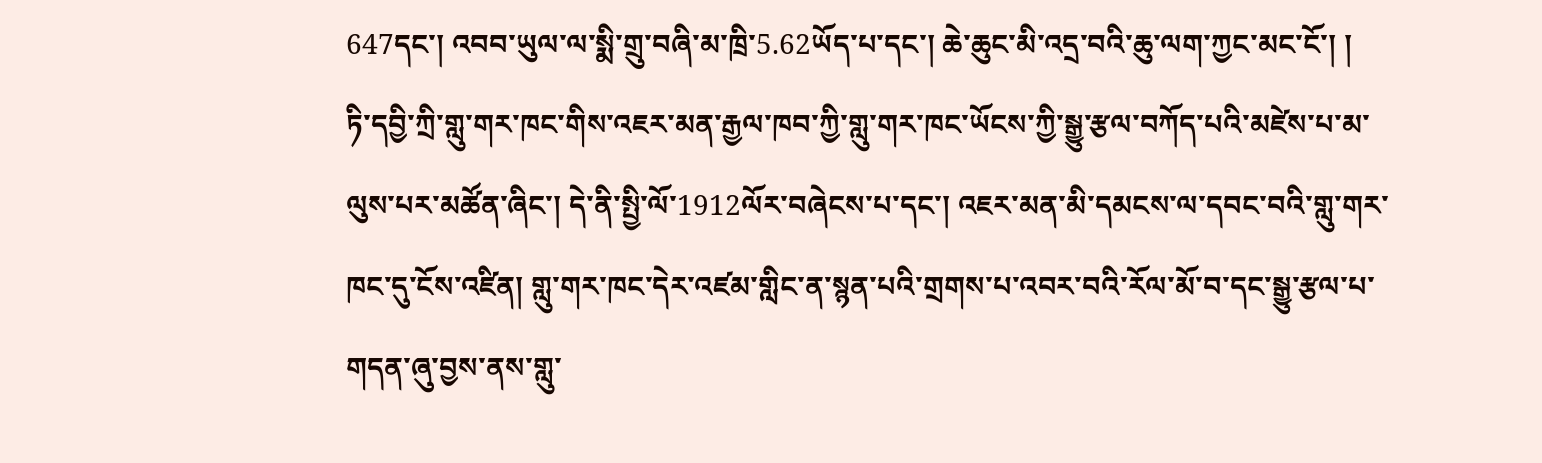647དང་། འབབ་ཡུལ་ལ་སྨི་གྲུ་བཞི་མ་ཁྲི་5.62ཡོད་པ་དང་། ཆེ་ཆུང་མི་འདྲ་བའི་ཆུ་ལག་ཀྱང་མང་ངོ་། །
ཏི་དབྱི་ཀྲི་གླུ་གར་ཁང་གིས་འཇར་མན་རྒྱལ་ཁབ་ཀྱི་གླུ་གར་ཁང་ཡོངས་ཀྱི་སྒྱུ་རྩལ་བཀོད་པའི་མཛེས་པ་མ་ལུས་པར་མཚོན་ཞིང་། དེ་ནི་སྤྱི་ལོ་1912ལོར་བཞེངས་པ་དང་། འཇར་མན་མི་དམངས་ལ་དབང་བའི་གླུ་གར་ཁང་དུ་ངོས་འཛིན། གླུ་གར་ཁང་དེར་འཛམ་གླིང་ན་སྙན་པའི་གྲགས་པ་འབར་བའི་རོལ་མོ་བ་དང་སྒྱུ་རྩལ་པ་གདན་ཞུ་བྱས་ནས་གླུ་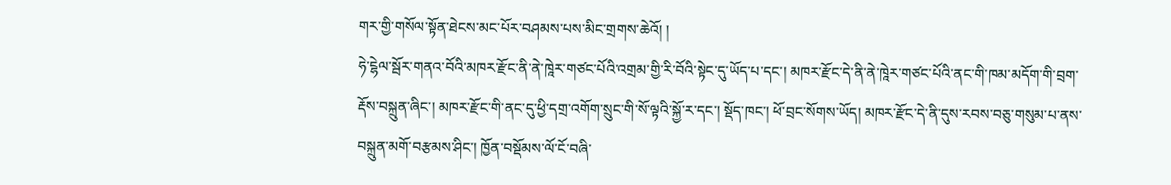གར་གྱི་གསོལ་སྟོན་ཐེངས་མང་པོར་བཤམས་པས་མིང་གྲགས་ཆེའོ། །
ཧེ་ངྷེལ་སྦོར་གནའ་བོའི་མཁར་རྫོང་ནི་ནེ་ཁཱེར་གཙང་པོའི་འགྲམ་གྱི་རི་བོའི་སྟེང་དུ་ཡོད་པ་དང་། མཁར་རྫོང་དེ་ནི་ནེ་ཁཱེར་གཙང་པོའི་ནང་གི་ཁམ་མདོག་གི་བྲག་རྡོས་བསྐྲུན་ཞིང་། མཁར་རྫོང་གི་ནང་དུ་ཕྱི་དགྲ་འགོག་སྲུང་གི་སོ་ལྟའི་སྐྱོ་ར་དང་། སྡོད་ཁང་། ཕོ་བྲང་སོགས་ཡོད། མཁར་རྫོང་དེ་ནི་དུས་རབས་བཅུ་གསུམ་པ་ནས་བསྐྲུན་མགོ་བརྩམས་ཤིང་། ཁྱོན་བསྡོམས་ལོ་ངོ་བཞི་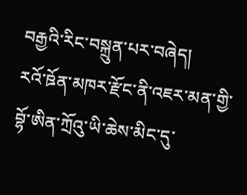བརྒྱའི་རིང་བསྐྲུན་པར་བཞེད།
རའོ་ཋོན་མཁར་རྫོང་ནི་འཇར་མན་གྱི་བྷོ་ཨིན་ཀྲོའུ་ཡི་ཆེས་མིང་དུ་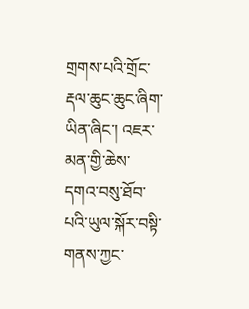གྲགས་པའི་གྲོང་རྡལ་ཆུང་ཆུང་ཞིག་ཡིན་ཞིང་། འཇར་མན་གྱི་ཆེས་དགའ་བསུ་ཐོབ་པའི་ཡུལ་སྐོར་བསྟི་གནས་ཀྱང་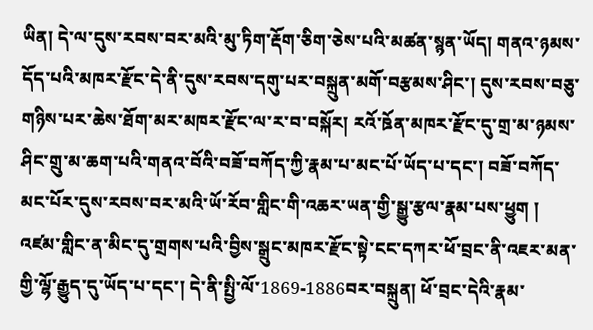ཡིན། དེ་ལ་དུས་རབས་བར་མའི་མུ་ཏིག་རྡོག་ཅིག་ཅེས་པའི་མཚན་སྙན་ཡོད། གནའ་ཉམས་དོད་པའི་མཁར་རྫོང་དེ་ནི་དུས་རབས་དགུ་པར་བསྐྲུན་མགོ་བརྩམས་ཤིང་། དུས་རབས་བཅུ་གཉིས་པར་ཆེས་ཐོག་མར་མཁར་རྫོང་ལ་ར་བ་བསྐོར། རའོ་ཋོན་མཁར་རྫོང་དུ་གྲ་མ་ཉམས་ཤིང་གྲུ་མ་ཆག་པའི་གནའ་བོའི་བཟོ་བཀོད་ཀྱི་རྣམ་པ་མང་པོ་ཡོད་པ་དང་། བཟོ་བཀོད་མང་པོར་དུས་རབས་བར་མའི་ཡོ་རོབ་གླིང་གི་འཆར་ཡན་གྱི་སྒྱུ་རྩལ་རྣམ་པས་ཕྱུག །
འཛམ་གླིང་ན་མིང་དུ་གྲགས་པའི་བྱིས་སྒྲུང་མཁར་རྫོང་སྟེ་ངང་དཀར་ཕོ་བྲང་ནི་འཇར་མན་གྱི་ལྷོ་རྒྱུད་དུ་ཡོད་པ་དང་། དེ་ནི་སྤྱི་ལོ་1869-1886བར་བསྐྲུན། ཕོ་བྲང་དེའི་རྣམ་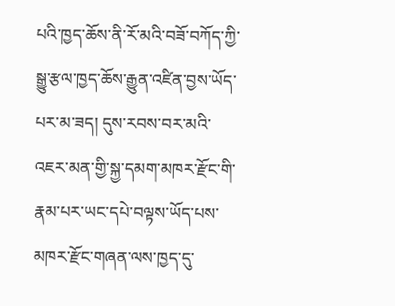པའི་ཁྱད་ཆོས་ནི་རོ་མའི་བཟོ་བཀོད་ཀྱི་སྒྱུ་རྩལ་ཁྱད་ཆོས་རྒྱུན་འཛིན་བྱས་ཡོད་པར་མ་ཟད། དུས་རབས་བར་མའི་འཇར་མན་གྱི་སྐྱ་དམག་མཁར་རྫོང་གི་རྣམ་པར་ཡང་དཔེ་བལྟས་ཡོད་པས་མཁར་རྫོང་གཞན་ལས་ཁྱད་དུ་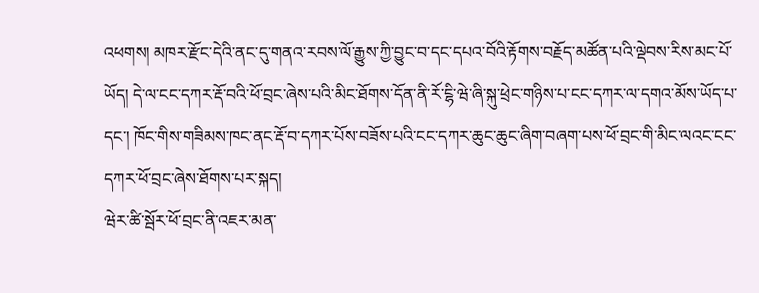འཕགས། མཁར་རྫོང་དེའི་ནང་དུ་གནའ་རབས་ལོ་རྒྱུས་ཀྱི་བྱུང་བ་དང་དཔའ་བོའི་རྟོགས་བརྗོད་མཚོན་པའི་ལྡེབས་རིས་མང་པོ་ཡོད། དེ་ལ་ངང་དཀར་རྡོ་བའི་ཕོ་བྲང་ཞེས་པའི་མིང་ཐོགས་དོན་ནི་རོ་ངྷི་ཝེ་ཞི་སྐུ་ཕྲེང་གཉིས་པ་ངང་དཀར་ལ་དགའ་མོས་ཡོད་པ་དང་། ཁོང་གིས་གཟིམས་ཁང་ནང་རྡོ་བ་དཀར་པོས་བཟོས་པའི་ངང་དཀར་ཆུང་ཆུང་ཞིག་བཞག་པས་ཕོ་བྲང་གི་མིང་ལའང་ངང་དཀར་ཕོ་བྲང་ཞེས་ཐོགས་པར་སྐད།
ཝེར་ཚི་སྦོར་ཕོ་བྲང་ནི་འཇར་མན་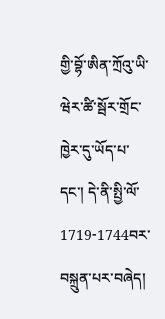གྱི་བྷོ་ཨིན་ཀྲོའུ་ཡི་ཝེར་ཚི་སྦོར་གྲོང་ཁྱེར་དུ་ཡོད་པ་དང་། དེ་ནི་སྤྱི་ལོ་1719-1744བར་བསྐྲུན་པར་བཞེད།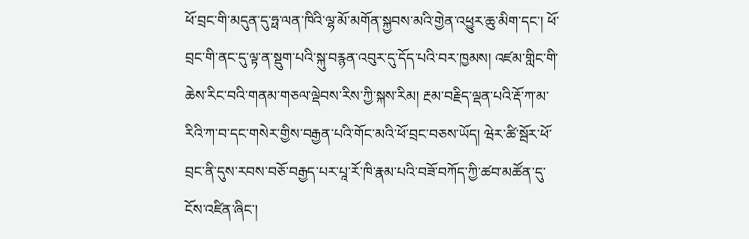ཕོ་བྲང་གི་མདུན་དུ་ཧྥ་ལན་ཁིའི་ལྷ་མོ་མགོན་སྐྱབས་མའི་གྱེན་འཕྱུར་ཆུ་མིག་དང་། ཕོ་བྲང་གི་ནང་དུ་ལྟ་ན་སྡུག་པའི་སྐུ་བརྙན་འབུར་དུ་དོད་པའི་བར་ཁྱམས། འཛམ་གླིང་གི་ཆེས་རིང་བའི་གནམ་གཅལ་ལྡེབས་རིས་ཀྱི་སྐས་རིམ། རྔམ་བརྗིད་ལྡན་པའི་རྡོ་ཀ་མ་རིའི་ཀ་བ་དང་གསེར་གྱིས་བརྒྱན་པའི་གོང་མའི་ཕོ་བྲང་བཅས་ཡོད། ཝེར་ཚི་སྦོར་ཕོ་བྲང་ནི་དུས་རབས་བཅོ་བརྒྱད་པར་པཱ་རོ་ཁི་རྣམ་པའི་བཟོ་བཀོད་ཀྱི་ཚབ་མཚོན་དུ་ངོས་འཛིན་ཞིང་།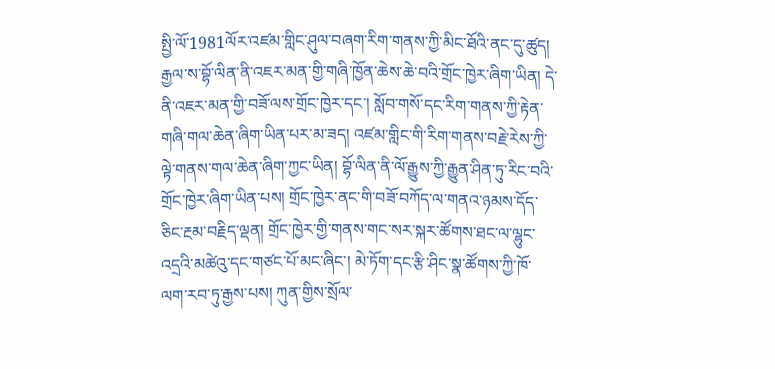སྤྱི་ལོ་1981ལོར་འཛམ་གླིང་ཤུལ་བཞག་རིག་གནས་ཀྱི་མིང་ཐོའི་ནང་དུ་ཚུད།
རྒྱལ་ས་བྷོ་ལིན་ནི་འཇར་མན་གྱི་གཞི་ཁྱོན་ཆེས་ཆེ་བའི་གྲོང་ཁྱེར་ཞིག་ཡིན། དེ་ནི་འཇར་མན་གྱི་བཟོ་ལས་གྲོང་ཁྱེར་དང་། སློབ་གསོ་དང་རིག་གནས་ཀྱི་རྟེན་གཞི་གལ་ཆེན་ཞིག་ཡིན་པར་མ་ཟད། འཛམ་གླིང་གི་རིག་གནས་བརྗེ་རེས་ཀྱི་ལྟེ་གནས་གལ་ཆེན་ཞིག་ཀྱང་ཡིན། བྷོ་ལིན་ནི་ལོ་རྒྱུས་ཀྱི་རྒྱུན་ཤིན་ཏུ་རིང་བའི་གྲོང་ཁྱེར་ཞིག་ཡིན་པས། གྲོང་ཁྱེར་ནང་གི་བཟོ་བཀོད་ལ་གནའ་ཉམས་དོད་ཅིང་རྔམ་བརྗིད་ལྡན། གྲོང་ཁྱེར་གྱི་གནས་གང་སར་སྐར་ཚོགས་ཐང་ལ་ལྷུང་འདྲའི་མཚེའུ་དང་གཙང་པོ་མང་ཞིང་། མེ་ཏོག་དང་རྩི་ཤིང་སྣ་ཚོགས་ཀྱི་ཁོ་ལག་རབ་ཏུ་རྒྱས་པས། ཀུན་གྱིས་སྲོལ་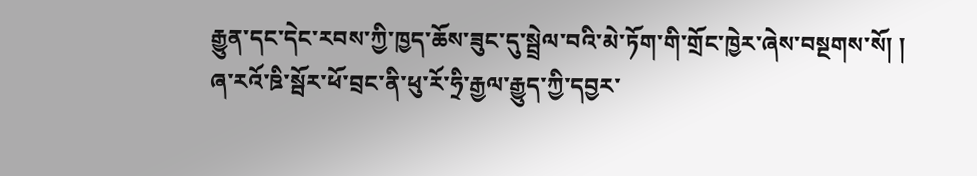རྒྱུན་དང་དེང་རབས་ཀྱི་ཁྱད་ཆོས་ཟུང་དུ་སྦྲེལ་བའི་མེ་ཏོག་གི་གྲོང་ཁྱེར་ཞེས་བསྔགས་སོ། །
ཞ་རའོ་ཋི་སྦོར་ཕོ་བྲང་ནི་ཕུ་རོ་ཧྲི་རྒྱལ་རྒྱུད་ཀྱི་དབྱར་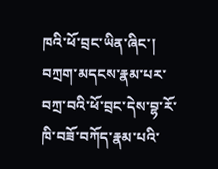ཁའི་ཕོ་བྲང་ཡིན་ཞིང་། བཀྲག་མདངས་རྣམ་པར་བཀྲ་བའི་ཕོ་བྲང་དེས་བྷ་རོ་ཁི་བཟོ་བཀོད་རྣམ་པའི་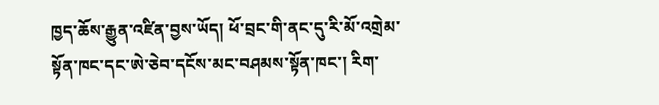ཁྱད་ཆོས་རྒྱུན་འཛིན་བྱས་ཡོད། ཕོ་བྲང་གི་ནང་དུ་རི་མོ་འགྲེམ་སྟོན་ཁང་དང་ཨེ་ཅེབ་དངོས་མང་བཤམས་སྟོན་ཁང་། རིག་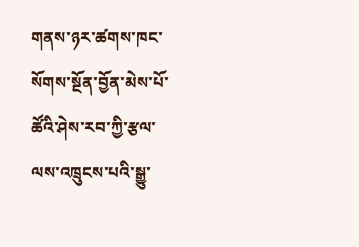གནས་ཉར་ཚགས་ཁང་སོགས་སྔོན་བྱོན་མེས་པོ་ཚོའི་ཤེས་རབ་ཀྱི་རྩལ་ལས་འཁྲུངས་པའི་སྒྱུ་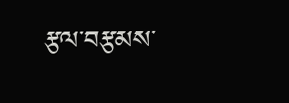རྩལ་བརྩམས་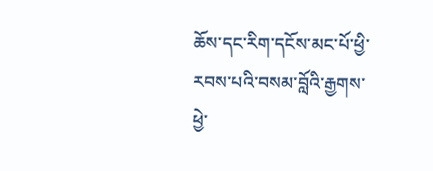ཆོས་དང་རིག་དངོས་མང་པོ་ཕྱི་རབས་པའི་བསམ་བློའི་རྒྱགས་ཕྱེ་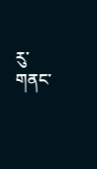རུ་གནང་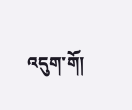འདུག་གོ།